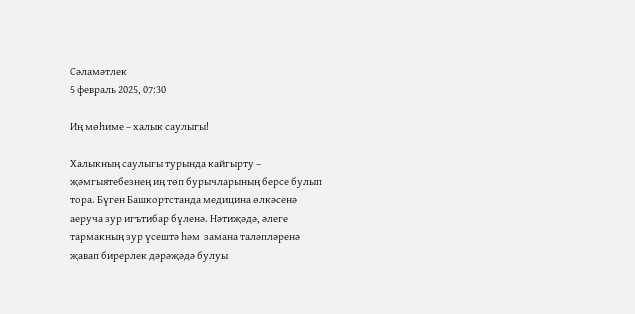Сәламәтлек
5 февраль 2025, 07:30

Иң мөһиме – халык саулыгы!

Халыкның саулыгы турында кайгырту – җәмгыятебезнең иң төп бурычларының берсе булып тора. Бүген Башкортстанда медицина өлкәсенә аеруча зур игътибар бүленә. Нәтиҗәдә, әлеге тармакның зур үсештә һәм  замана таләпләренә җавап бирерлек дәрәҗәдә булуы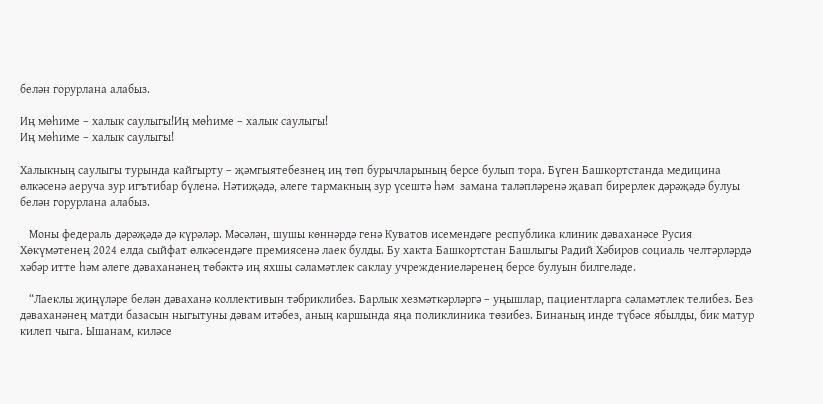белән горурлана алабыз.

Иң мөһиме – халык саулыгы!Иң мөһиме – халык саулыгы!
Иң мөһиме – халык саулыгы!

Халыкның саулыгы турында кайгырту – җәмгыятебезнең иң төп бурычларының берсе булып тора. Бүген Башкортстанда медицина өлкәсенә аеруча зур игътибар бүленә. Нәтиҗәдә, әлеге тармакның зур үсештә һәм  замана таләпләренә җавап бирерлек дәрәҗәдә булуы белән горурлана алабыз.

   Моны федераль дәрәҗәдә дә күрәләр. Мәсәлән, шушы көннәрдә генә Куватов исемендәге республика клиник дәваханәсе Русия Хөкүмәтенең 2024 елда сыйфат өлкәсендәге премиясенә лаек булды. Бу хакта Башкортстан Башлыгы Радий Хәбиров социаль челтәрләрдә хәбәр итте һәм әлеге дәваханәнең төбәктә иң яхшы сәламәтлек саклау учреждениеләренең берсе булуын билгеләде.

   “Лаеклы җиңүләре белән дәваханә коллективын тәбриклибез. Барлык хезмәткәрләргә – уңышлар, пациентларга сәламәтлек телибез. Без дәваханәнең матди базасын ныгытуны дәвам итәбез, аның каршында яңа поликлиника төзибез. Бинаның инде түбәсе ябылды, бик матур килеп чыга. Ышанам, киләсе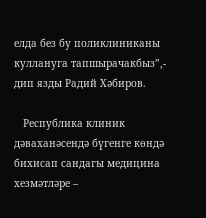елда без бу поликлиниканы куллануга тапшырачакбыз”,- дип язды Радий Хәбиров.

   Республика клиник дәваханәсендә бүгенге көндә бихисап сандагы медицина хезмәтләре –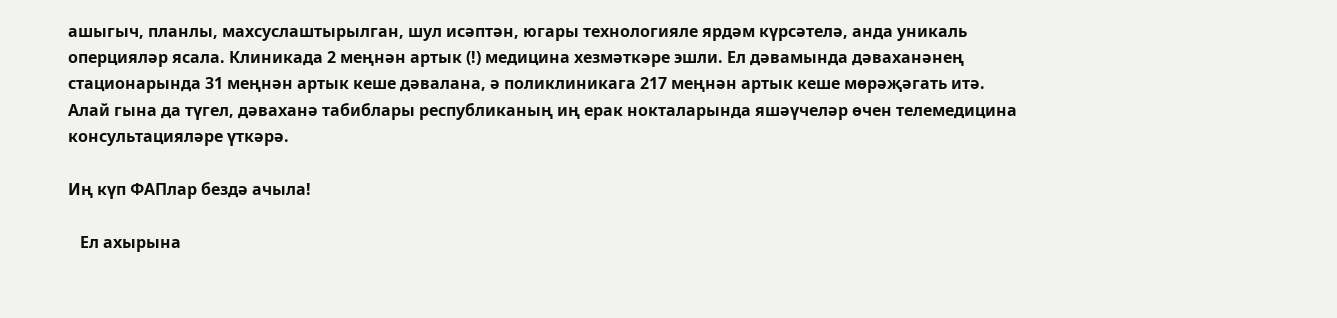ашыгыч, планлы, махсуслаштырылган, шул исәптән, югары технологияле ярдәм күрсәтелә, анда уникаль оперцияләр ясала. Клиникада 2 меңнән артык (!) медицина хезмәткәре эшли. Ел дәвамында дәваханәнең стационарында 31 меңнән артык кеше дәвалана, ә поликлиникага 217 меңнән артык кеше мөрәҗәгать итә. Алай гына да түгел, дәваханә табиблары республиканың иң ерак нокталарында яшәүчеләр өчен телемедицина консультацияләре үткәрә.

Иң күп ФАПлар бездә ачыла!

   Ел ахырына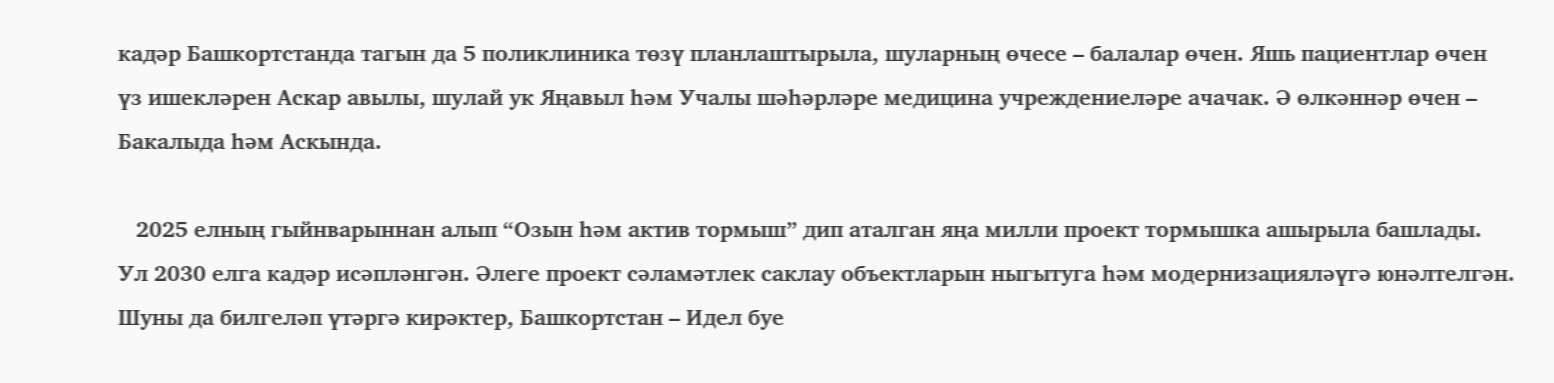кадәр Башкортстанда тагын да 5 поликлиника төзү планлаштырыла, шуларның өчесе – балалар өчен. Яшь пациентлар өчен үз ишекләрен Аскар авылы, шулай ук Яңавыл һәм Учалы шәһәрләре медицина учреждениеләре ачачак. Ә өлкәннәр өчен – Бакалыда һәм Аскында.

   2025 елның гыйнварыннан алып “Озын һәм актив тормыш” дип аталган яңа милли проект тормышка ашырыла башлады. Ул 2030 елга кадәр исәпләнгән. Әлеге проект сәламәтлек саклау объектларын ныгытуга һәм модернизацияләүгә юнәлтелгән. Шуны да билгеләп үтәргә кирәктер, Башкортстан – Идел буе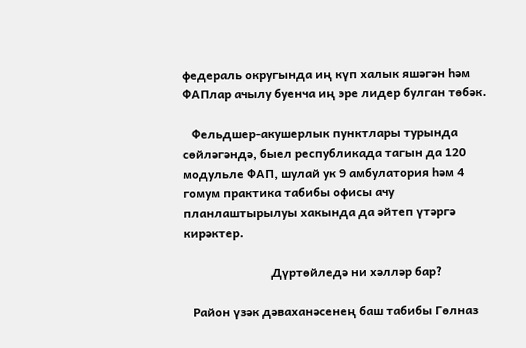федераль округында иң күп халык яшәгән һәм ФАПлар ачылу буенча иң эре лидер булган төбәк.

   Фельдшер-акушерлык пунктлары турында сөйләгәндә, быел республикада тагын да 120 модульле ФАП, шулай ук 9 амбулатория һәм 4 гомум практика табибы офисы ачу планлаштырылуы хакында да әйтеп үтәргә кирәктер.

                             Дүртөйледә ни хәлләр бар?

   Район үзәк дәваханәсенең баш табибы Гөлназ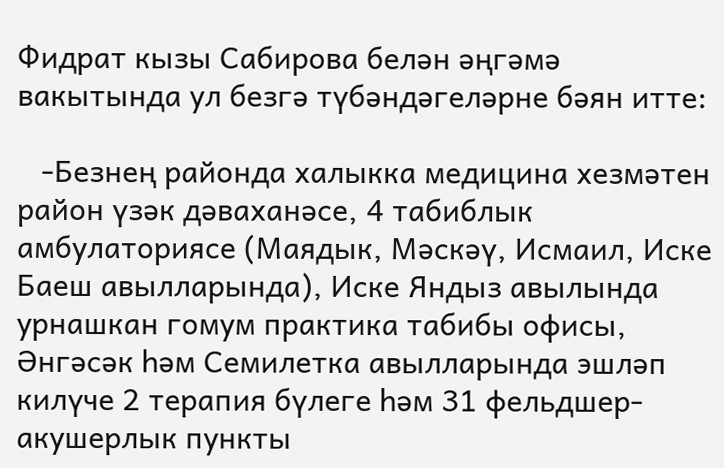Фидрат кызы Сабирова белән әңгәмә вакытында ул безгә түбәндәгеләрне бәян итте:

   -Безнең районда халыкка медицина хезмәтен район үзәк дәваханәсе, 4 табиблык амбулаториясе (Маядык, Мәскәү, Исмаил, Иске Баеш авылларында), Иске Яндыз авылында урнашкан гомум практика табибы офисы, Әнгәсәк һәм Семилетка авылларында эшләп килүче 2 терапия бүлеге һәм 31 фельдшер-акушерлык пункты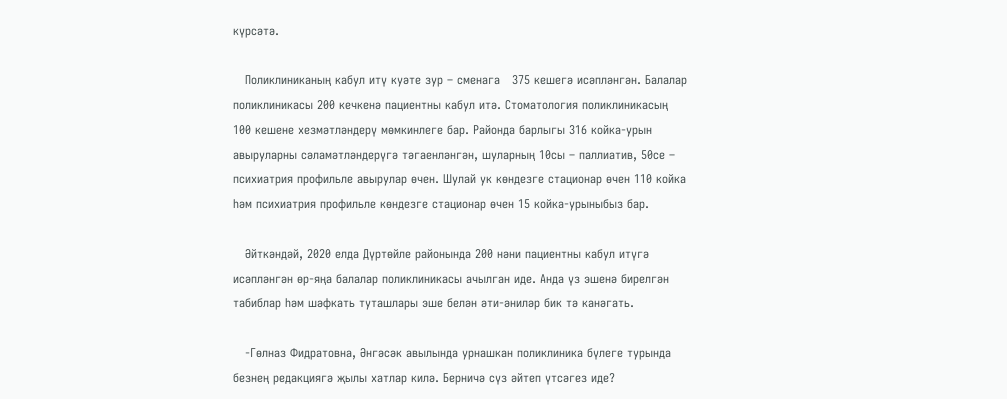күрсәтә.

   Поликлиниканың кабул итү куәте зур – сменага   375 кешегә исәпләнгән. Балалар поликлиникасы 200 кечкенә пациентны кабул итә. Стоматология поликлиникасың 100 кешене хезмәтләндерү мөмкинлеге бар. Районда барлыгы 316 койка-урын авыруларны сәламәтләндерүгә тәгаенләнгән, шуларның 10сы – паллиатив, 50се – психиатрия профильле авырулар өчен. Шулай ук көндезге стационар өчен 110 койка һәм психиатрия профильле көндезге стационар өчен 15 койка-урыныбыз бар.

   Әйткәндәй, 2020 елда Дүртөйле районында 200 нәни пациентны кабул итүгә исәпләнгән өр-яңа балалар поликлиникасы ачылган иде. Анда үз эшенә бирелгән табиблар һәм шәфкать туташлары эше белән әти-әниләр бик тә канәгать.

   -Гөлназ Фидратовна, Әнгәсәк авылында урнашкан поликлиника бүлеге турында безнең редакциягә җылы хатлар килә. Берничә сүз әйтеп үтсәгез иде?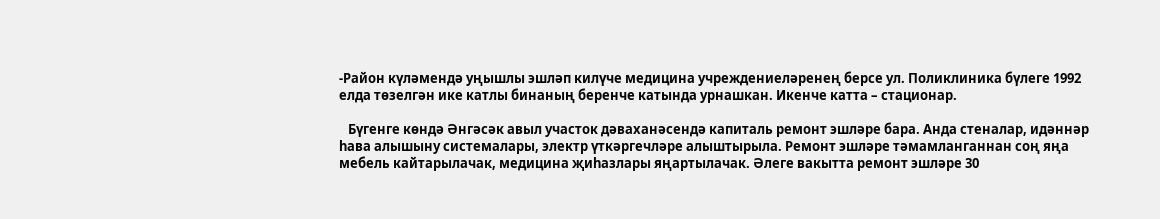-Район күләмендә уңышлы эшләп килүче медицина учреждениеләренең берсе ул. Поликлиника бүлеге 1992 елда төзелгән ике катлы бинаның беренче катында урнашкан. Икенче катта – стационар.

   Бүгенге көндә Әнгәсәк авыл участок дәваханәсендә капиталь ремонт эшләре бара. Анда стеналар, идәннәр һава алышыну системалары, электр үткәргечләре алыштырыла. Ремонт эшләре тәмамланганнан соң яңа мебель кайтарылачак, медицина җиһазлары яңартылачак. Әлеге вакытта ремонт эшләре 30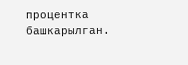процентка башкарылган.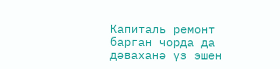Капиталь ремонт барган чорда да дәваханә үз эшен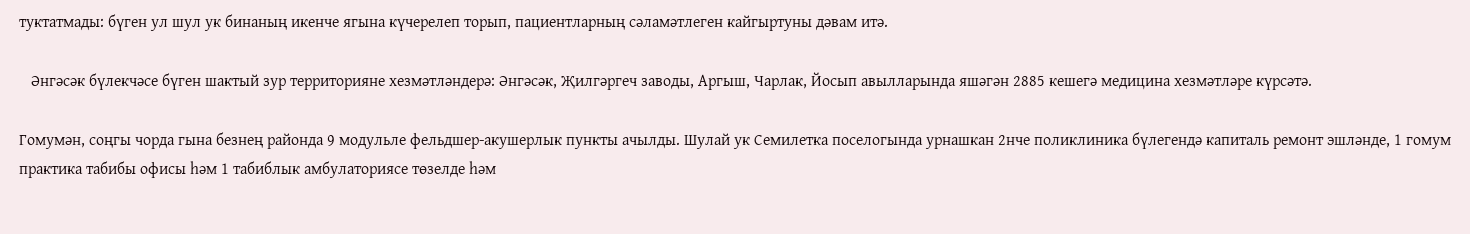туктатмады: бүген ул шул ук бинаның икенче ягына күчерелеп торып, пациентларның сәламәтлеген кайгыртуны дәвам итә.

   Әнгәсәк бүлекчәсе бүген шактый зур территорияне хезмәтләндерә: Әнгәсәк, Җилгәргеч заводы, Аргыш, Чарлак, Йосып авылларында яшәгән 2885 кешегә медицина хезмәтләре күрсәтә.

Гомумән, соңгы чорда гына безнең районда 9 модульле фельдшер-акушерлык пункты ачылды. Шулай ук Семилетка поселогында урнашкан 2нче поликлиника бүлегендә капиталь ремонт эшләнде, 1 гомум практика табибы офисы һәм 1 табиблык амбулаториясе төзелде һәм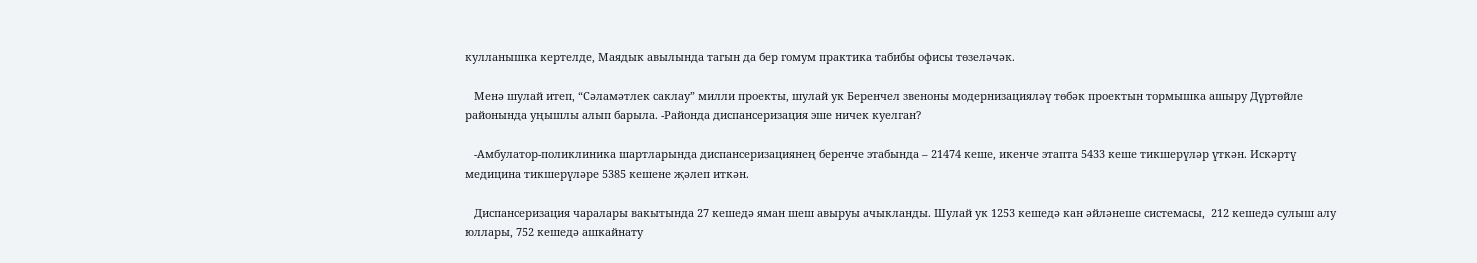кулланышка кертелде, Маядык авылында тагын да бер гомум практика табибы офисы төзеләчәк.

   Менә шулай итеп, “Сәламәтлек саклау” милли проекты, шулай ук Беренчел звеноны модернизацияләү төбәк проектын тормышка ашыру Дүртөйле районында уңышлы алып барыла. -Районда диспансеризация эше ничек куелган?

   -Амбулатор-поликлиника шартларында диспансеризациянең беренче этабында – 21474 кеше, икенче этапта 5433 кеше тикшерүләр үткән. Искәртү медицина тикшерүләре 5385 кешене җәлеп иткән.

   Диспансеризация чаралары вакытында 27 кешедә яман шеш авыруы ачыкланды. Шулай ук 1253 кешедә кан әйләнеше системасы,  212 кешедә сулыш алу юллары, 752 кешедә ашкайнату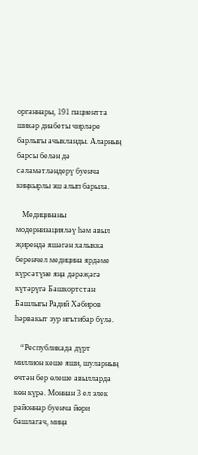органнары, 191 пациентта шикәр диабеты чирләре барлыгы ачыкланды. Аларның барсы белән дә сәламәтләндерү буенча киңкырлы эш алып барыла.

   Медицинаны модернизацияләү һәм авыл җирендә яшәгән халыкка беренчел медицина ярдәме күрсәтүне яңа дәрәҗәгә күтәрүгә Башкортстан Башлыгы Радий Хәбиров һәрвакыт зур игътибар бүлә.

   “Республикада дүрт миллион кеше яши, шуларның өчтән бер өлеше авылларда көн күрә. Моннан 3 ел элек районнар буенча йөри башлагач, миңа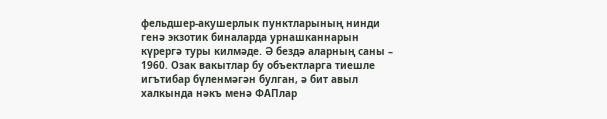фельдшер-акушерлык пунктларының нинди генә экзотик биналарда урнашканнарын күрергә туры килмәде. Ә бездә аларның саны – 1960. Озак вакытлар бу объектларга тиешле игътибар бүленмәгән булган, ә бит авыл халкында нәкъ менә ФАПлар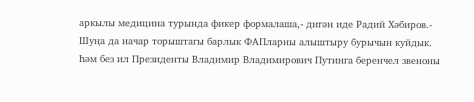аркылы медицина турында фикер формалаша,- дигән иде Радий Хәбиров.- Шуңа да начар торыштагы барлык ФАПларны алыштыру бурычын куйдык. Һәм без ил Президенты Владимир Владимирович Путинга беренчел звеноны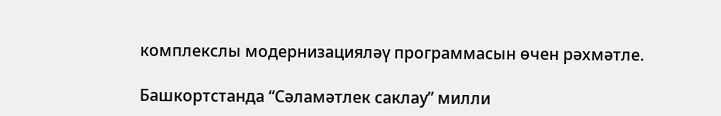комплекслы модернизацияләү программасын өчен рәхмәтле.

Башкортстанда “Сәламәтлек саклау” милли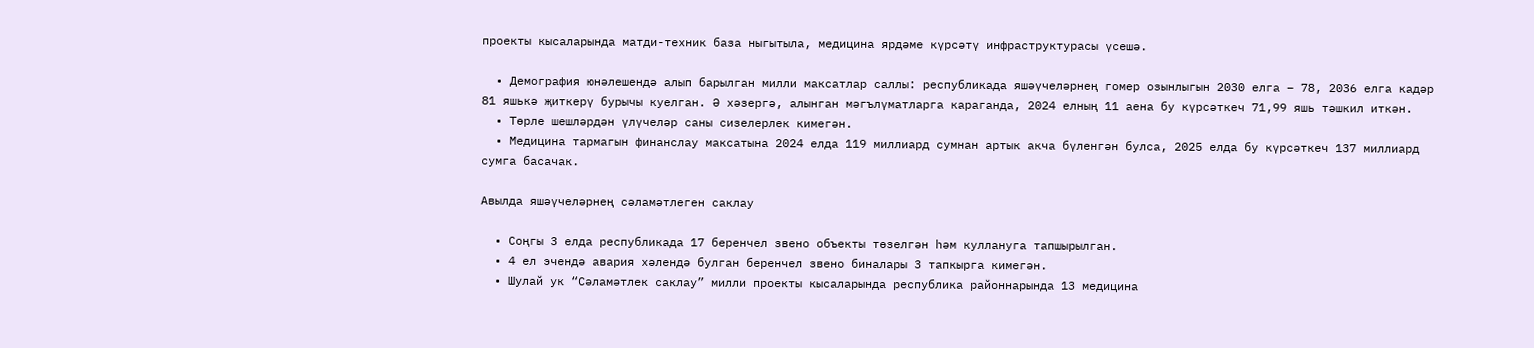проекты кысаларында матди-техник база ныгытыла, медицина ярдәме күрсәтү инфраструктурасы үсешә.

  • Демография юнәлешендә алып барылган милли максатлар саллы: республикада яшәүчеләрнең гомер озынлыгын 2030 елга – 78, 2036 елга кадәр 81 яшькә җиткерү бурычы куелган. Ә хәзергә, алынган мәгълүматларга караганда, 2024 елның 11 аена бу күрсәткеч 71,99 яшь тәшкил иткән.
  • Төрле шешләрдән үлүчеләр саны сизелерлек кимегән.
  • Медицина тармагын финанслау максатына 2024 елда 119 миллиард сумнан артык акча бүленгән булса, 2025 елда бу күрсәткеч 137 миллиард сумга басачак.

Авылда яшәүчеләрнең сәламәтлеген саклау

  • Соңгы 3 елда республикада 17 беренчел звено объекты төзелгән һәм куллануга тапшырылган.
  • 4 ел эчендә авария хәлендә булган беренчел звено биналары 3 тапкырга кимегән.
  • Шулай ук “Сәламәтлек саклау” милли проекты кысаларында республика районнарында 13 медицина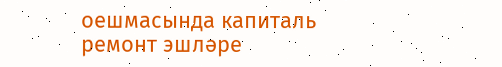оешмасында капиталь ремонт эшләре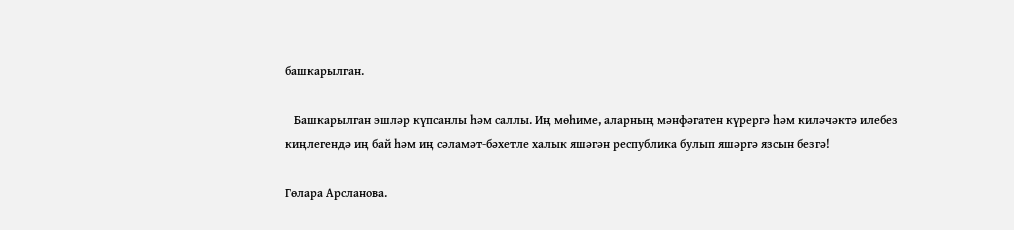башкарылган.

   Башкарылган эшләр күпсанлы һәм саллы. Иң мөһиме, аларның мәнфәгатен күрергә һәм киләчәктә илебез киңлегендә иң бай һәм иң сәламәт-бәхетле халык яшәгән республика булып яшәргә язсын безгә!

Гөлара Арсланова.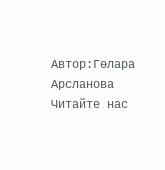Автор:Гөлара Арсланова
Читайте нас